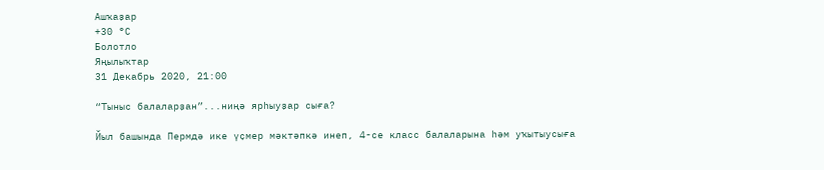Ашҡаҙар
+30 °С
Болотло
Яңылыҡтар
31 Декабрь 2020, 21:00

“Тыныс балаларҙан”...ниңә ярһыуҙар сыға?

Йыл башында Пермдә ике үҫмер мәктәпкә инеп, 4-се класс балаларына һәм уҡытыусыға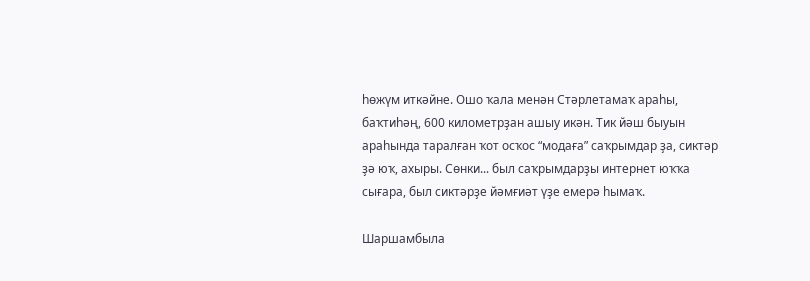һөжүм иткәйне. Ошо ҡала менән Стәрлетамаҡ араһы, баҡтиһәң, 600 километрҙан ашыу икән. Тик йәш быуын араһында таралған ҡот осҡос “модаға” саҡрымдар ҙа, сиктәр ҙә юҡ, ахыры. Сөнки... был саҡрымдарҙы интернет юҡҡа сығара, был сиктәрҙе йәмғиәт үҙе емерә һымаҡ.

Шаршамбыла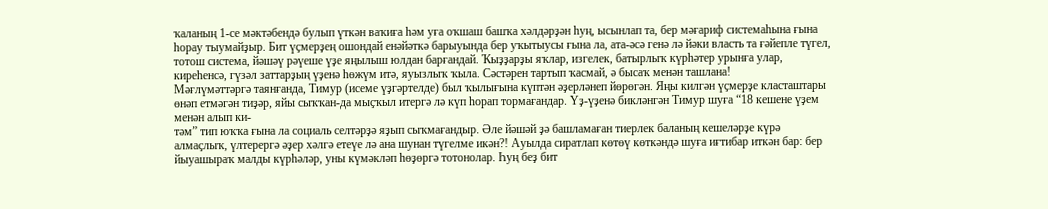ҡаланың 1-се мәктәбендә булып үткән ваҡиға һәм уға оҡшаш башҡа хәлдәрҙән һуң, ысынлап та, бер мәғариф системаһына ғына һорау тыумайҙыр. Бит үҫмерҙең ошондай енәйәткә барыуында бер уҡытыусы ғына ла, ата-әсә генә лә йәки власть та ғәйепле түгел, тотош система, йәшәү рәүеше үҙе яңылыш юлдан барғандай. Ҡыҙҙарҙы яҡлар, изгелек, батырлыҡ күрһәтер урынға улар, киреһенсә, гүзәл заттарҙың үҙенә һөжүм итә, яуызлыҡ ҡыла. Сәстәрен тартып ҡасмай, ә бысаҡ менән ташлана!
Мәғлүмәттәргә таянғанда, Тимур (исеме үҙгәртелде) был ҡылығына күптән әҙерләнеп йөрөгән. Яңы килгән үҫмерҙе класташтары өнәп етмәгән тиҙәр, яйы сыҡҡан-да мыҫҡыл итергә лә күп һорап тормағандар. Үҙ-үҙенә бикләнгән Тимур шуға “18 кешене үҙем менән алып ки-
тәм” тип юҡҡа ғына ла социаль селтәрҙә яҙып сыҡмағандыр. Әле йәшәй ҙә башламаған тиерлек баланың кешеләрҙе күрә алмаҫлыҡ, үлтерергә әҙер хәлгә етеүе лә ана шунан түгелме икән?! Ауылда сиратлап көтөү көткәндә шуға иғтибар иткән бар: бер йыуашыраҡ малды күрһәләр, уны күмәкләп һөҙөргә тотонолар. Һуң беҙ бит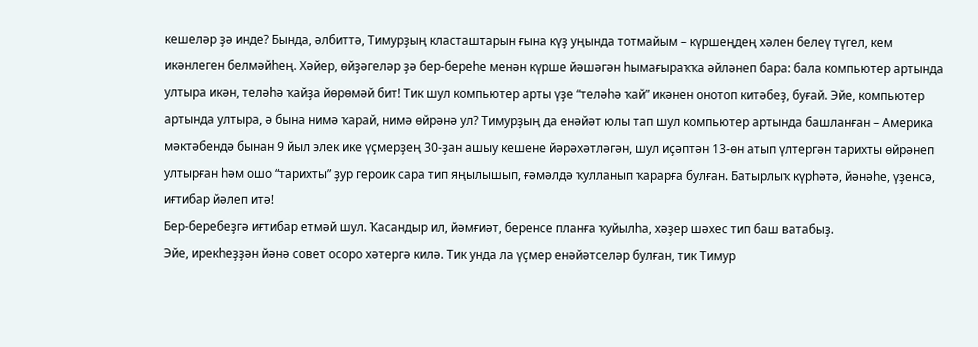кешеләр ҙә инде? Бында, әлбиттә, Тимурҙың класташтарын ғына күҙ уңында тотмайым – күршеңдең хәлен белеү түгел, кем икәнлеген белмәйһең. Хәйер, өйҙәгеләр ҙә бер-береһе менән күрше йәшәгән һымағыраҡҡа әйләнеп бара: бала компьютер артында ултыра икән, теләһә ҡайҙа йөрөмәй бит! Тик шул компьютер арты үҙе “теләһә ҡай” икәнен онотоп китәбеҙ, буғай. Эйе, компьютер артында ултыра, ә бына нимә ҡарай, нимә өйрәнә ул? Тимурҙың да енәйәт юлы тап шул компьютер артында башланған – Америка мәктәбендә бынан 9 йыл элек ике үҫмерҙең 30-ҙан ашыу кешене йәрәхәтләгән, шул иҫәптән 13-өн атып үлтергән тарихты өйрәнеп ултырған һәм ошо “тарихты” ҙур героик сара тип яңылышып, ғәмәлдә ҡулланып ҡарарға булған. Батырлыҡ күрһәтә, йәнәһе, үҙенсә, иғтибар йәлеп итә!
Бер-беребеҙгә иғтибар етмәй шул. Ҡасандыр ил, йәмғиәт, беренсе планға ҡуйылһа, хәҙер шәхес тип баш ватабыҙ.
Эйе, ирекһеҙҙән йәнә совет осоро хәтергә килә. Тик унда ла үҫмер енәйәтселәр булған, тик Тимур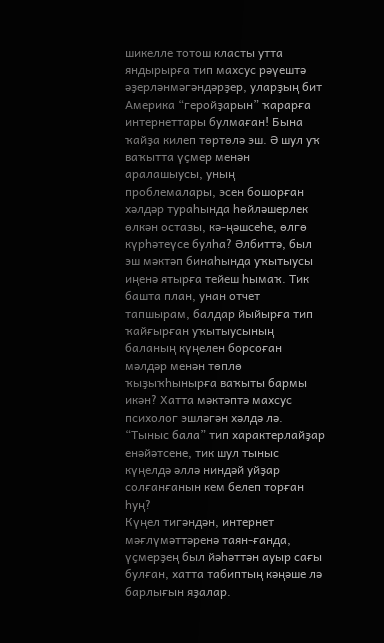шикелле тотош класты утта яндырырға тип махсус рәүештә әҙерләнмәгәндәрҙер, уларҙың бит Америка “геройҙарын” ҡарарға интернеттары булмаған! Бына ҡайҙа килеп төртөлә эш. Ә шул уҡ ваҡытта үҫмер менән аралашыусы, уның проблемалары, эсен бошорған хәлдәр тураһында һөйләшерлек өлкән остазы, кә-ңәшсеһе, өлгө күрһәтеүсе булһа? Әлбиттә, был эш мәктәп бинаһында уҡытыусы иңенә ятырға тейеш һымаҡ. Тик башта план, унан отчет тапшырам, балдар йыйырға тип ҡайғырған уҡытыусының баланың күңелен борсоған мәлдәр менән төплө ҡыҙыҡһынырға ваҡыты бармы икән? Хатта мәктәптә махсус психолог эшләгән хәлдә лә. “Тыныс бала” тип характерлайҙар енәйәтсене, тик шул тыныс күңелдә әллә ниндәй уйҙар солғанғанын кем белеп торған һуң?
Күңел тигәндән, интернет мәғлүмәттәренә таян-ғанда, үҫмерҙең был йәһәттән ауыр сағы булған, хатта табиптың кәңәше лә барлығын яҙалар.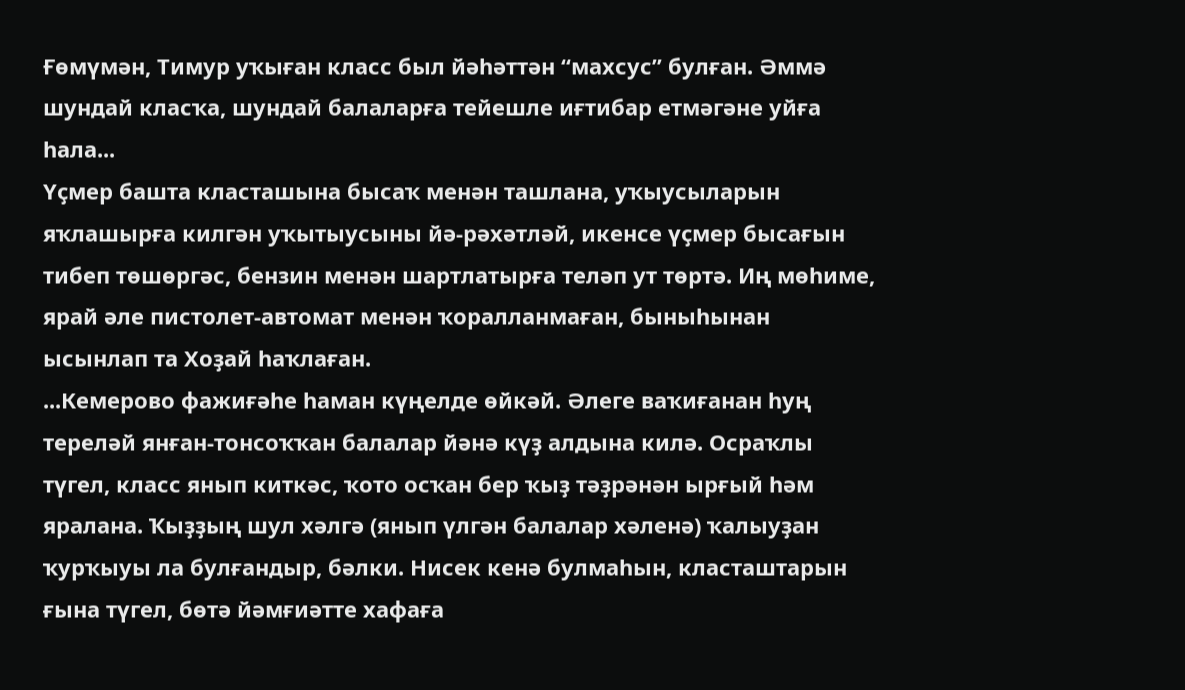Ғөмүмән, Тимур уҡыған класс был йәһәттән “махсус” булған. Әммә шундай класҡа, шундай балаларға тейешле иғтибар етмәгәне уйға һала...
Үҫмер башта класташына бысаҡ менән ташлана, уҡыусыларын яҡлашырға килгән уҡытыусыны йә-рәхәтләй, икенсе үҫмер бысағын тибеп төшөргәс, бензин менән шартлатырға теләп ут төртә. Иң мөһиме, ярай әле пистолет-автомат менән ҡоралланмаған, быныһынан ысынлап та Хоҙай һаҡлаған.
...Кемерово фажиғәһе һаман күңелде өйкәй. Әлеге ваҡиғанан һуң тереләй янған-тонсоҡҡан балалар йәнә күҙ алдына килә. Осраҡлы түгел, класс янып киткәс, ҡото осҡан бер ҡыҙ тәҙрәнән ырғый һәм яралана. Ҡыҙҙың шул хәлгә (янып үлгән балалар хәленә) ҡалыуҙан ҡурҡыуы ла булғандыр, бәлки. Нисек кенә булмаһын, класташтарын ғына түгел, бөтә йәмғиәтте хафаға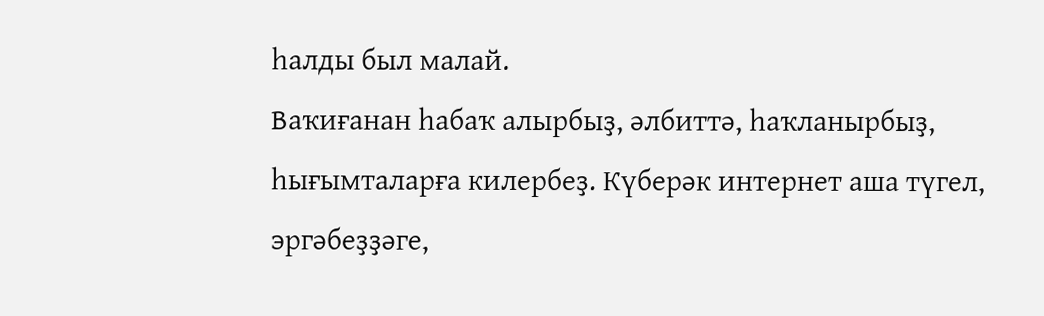һалды был малай.
Ваҡиғанан һабаҡ алырбыҙ, әлбиттә, һаҡланырбыҙ, һығымталарға килербеҙ. Күберәк интернет аша түгел, эргәбеҙҙәге,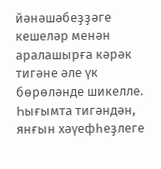йәнәшәбеҙҙәге кешеләр менән аралашырға кәрәк тигәне әле үк бөрөләнде шикелле. Һығымта тигәндән, янғын хәүефһеҙлеге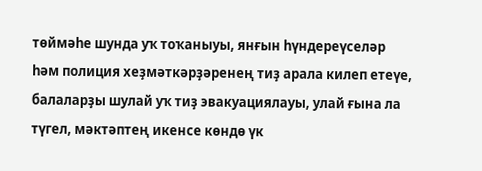төймәһе шунда уҡ тоҡаныуы, янғын һүндереүселәр һәм полиция хеҙмәткәрҙәренең тиҙ арала килеп етеүе, балаларҙы шулай уҡ тиҙ эвакуациялауы, улай ғына ла түгел, мәктәптең икенсе көндө үк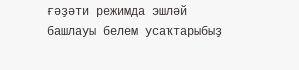ғәҙәти режимда эшләй башлауы белем усаҡтарыбыҙ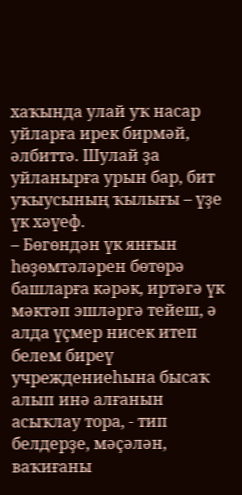хаҡында улай уҡ насар уйларға ирек бирмәй, әлбиттә. Шулай ҙа уйланырға урын бар, бит уҡыусының ҡылығы – үҙе үк хәүеф.
– Бөгөндән үк янғын һөҙөмтәләрен бөтөрә башларға кәрәк, иртәгә үк мәктәп эшләргә тейеш, ә алда үҫмер нисек итеп белем биреү учреждениеһына бысаҡ алып инә алғанын асыҡлау тора, - тип белдерҙе, мәҫәлән, ваҡиғаны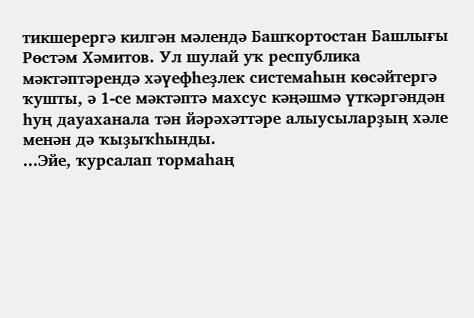тикшерергә килгән мәлендә Башҡортостан Башлығы Рөстәм Хәмитов. Ул шулай уҡ республика мәктәптәрендә хәүефһеҙлек системаһын көсәйтергә ҡушты, ә 1-се мәктәптә махсус кәңәшмә үткәргәндән һуң дауаханала тән йәрәхәттәре алыусыларҙың хәле менән дә ҡыҙыҡһынды.
...Эйе, ҡурсалап тормаһаң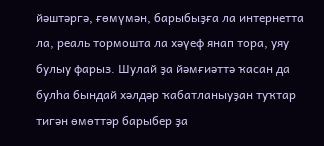йәштәргә, ғөмүмән, барыбыҙға ла интернетта ла, реаль тормошта ла хәүеф янап тора, уяу булыу фарыз. Шулай ҙа йәмғиәттә ҡасан да булһа бындай хәлдәр ҡабатланыуҙан туҡтар тигән өмөттәр барыбер ҙа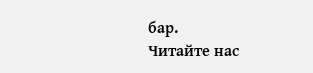бар.
Читайте нас